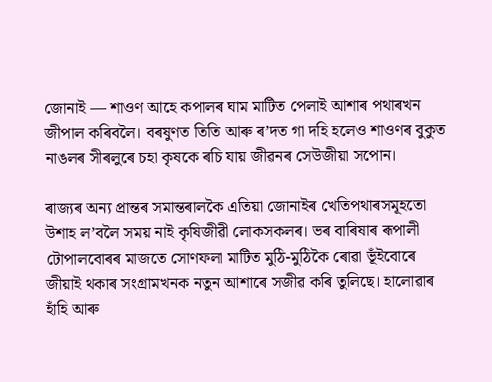জোনাই — শাওণ আহে কপালৰ ঘাম মাটিত পেলাই আশাৰ পথাৰখন জীপাল কৰিবলৈ। বৰষুণত তিতি আৰু ৰ’দত গা দহি হলেও শাওণৰ বুকুত নাঙলৰ সীৰলুৰে চহা কৃষকে ৰচি যায় জীৱনৰ সেউজীয়া সপোন।

ৰাজ্যৰ অন্য প্ৰান্তৰ সমান্তৰালকৈ এতিয়া জোনাইৰ খেতিপথাৰসমূহতো উশাহ ল’বলৈ সময় নাই কৃষিজীৱী লোকসকলৰ। ভৰ বাৰিষাৰ ৰূপালী টোপালবোৰৰ মাজতে সোণফলা মাটিত মুঠি-মুঠিকৈ ৰোৱা ভূঁইবোৰে জীয়াই থকাৰ সংগ্ৰামখনক নতুন আশাৰে সজীৱ কৰি তুলিছে। হালোৱাৰ হাঁহি আৰু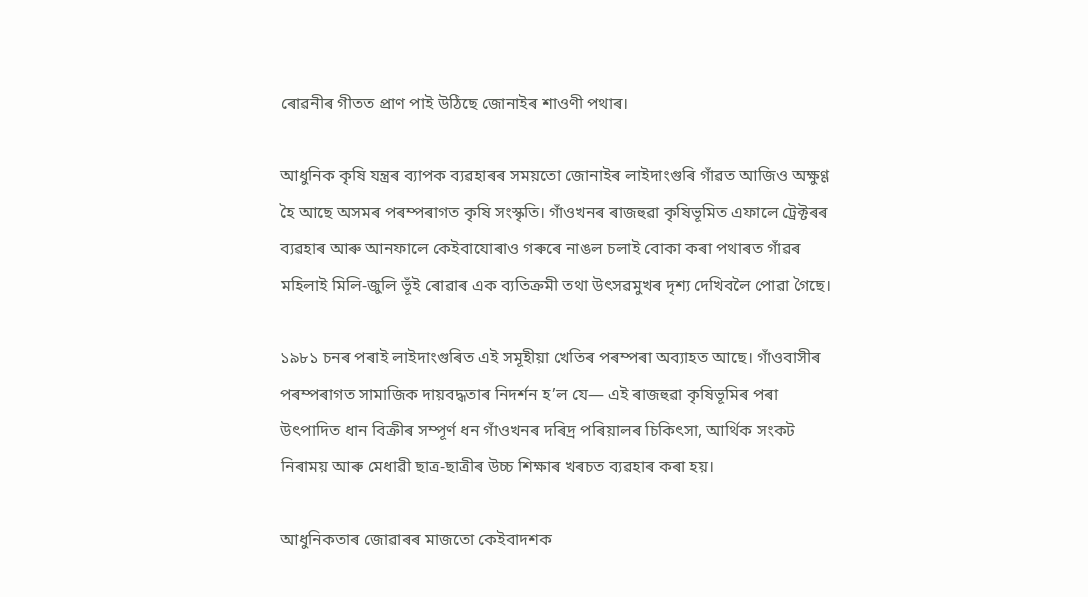ৰোৱনীৰ গীতত প্ৰাণ পাই উঠিছে জোনাইৰ শাওণী পথাৰ।

আধুনিক কৃষি যন্ত্ৰৰ ব্যাপক ব্যৱহাৰৰ সময়তো জোনাইৰ লাইদাংগুৰি গাঁৱত আজিও অক্ষুণ্ণ হৈ আছে অসমৰ পৰম্পৰাগত কৃষি সংস্কৃতি। গাঁওখনৰ ৰাজহুৱা কৃষিভূমিত এফালে ট্ৰেক্টৰৰ ব্যৱহাৰ আৰু আনফালে কেইবাযোৰাও গৰুৰে নাঙল চলাই বোকা কৰা পথাৰত গাঁৱৰ মহিলাই মিলি-জুলি ভূঁই ৰোৱাৰ এক ব্যতিক্ৰমী তথা উৎসৱমুখৰ দৃশ্য দেখিবলৈ পোৱা গৈছে।

১৯৮১ চনৰ পৰাই লাইদাংগুৰিত এই সমূহীয়া খেতিৰ পৰম্পৰা অব্যাহত আছে। গাঁওবাসীৰ পৰম্পৰাগত সামাজিক দায়বদ্ধতাৰ নিদৰ্শন হ’ল যে— এই ৰাজহুৱা কৃষিভূমিৰ পৰা উৎপাদিত ধান বিক্ৰীৰ সম্পূৰ্ণ ধন গাঁওখনৰ দৰিদ্ৰ পৰিয়ালৰ চিকিৎসা, আৰ্থিক সংকট নিৰাময় আৰু মেধাৱী ছাত্ৰ-ছাত্ৰীৰ উচ্চ শিক্ষাৰ খৰচত ব্যৱহাৰ কৰা হয়।

আধুনিকতাৰ জোৱাৰৰ মাজতো কেইবাদশক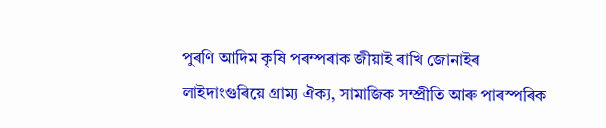পুৰণি আদিম কৃষি পৰম্পৰাক জীয়াই ৰাখি জোনাইৰ লাইদাংগুৰিয়ে গ্ৰাম্য ঐক্য, সামাজিক সম্প্ৰীতি আৰু পাৰস্পৰিক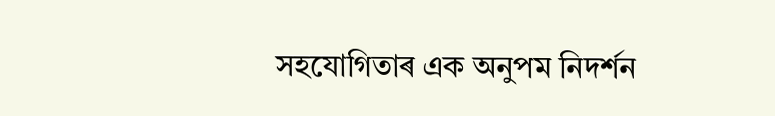সহযোগিতাৰ এক অনুপম নিদৰ্শন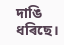দাঙি ধৰিছে।